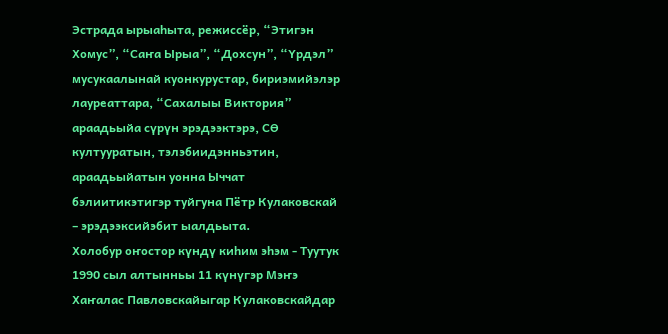Эстрада ырыаһыта, режиссёр, “Этигэн Хомус”, “Саҥа Ырыа”, “Дохсун”, “Үрдэл” мусукаалынай куонкурустар, бириэмийэлэр лауреаттара, “Сахалыы Виктория” араадьыйа сүрүн эрэдээктэрэ, СӨ култууратын, тэлэбиидэнньэтин, араадьыйатын уонна Ыччат бэлиитикэтигэр туйгуна Пётр Кулаковскай – эрэдээксийэбит ыалдьыта.
Холобур оҥостор күндү киһим эһэм - Туутук
1990 сыл алтынньы 11 күнүгэр Мэҥэ Хаҥалас Павловскайыгар Кулаковскайдар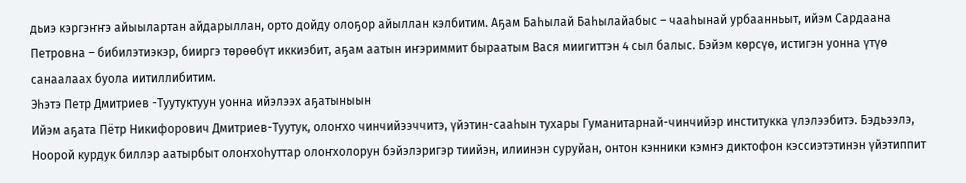дьиэ кэргэҥҥэ айыылартан айдарыллан, орто дойду олоҕор айыллан кэлбитим. Аҕам Баһылай Баһылайабыс – чааһынай урбаанньыт, ийэм Сардаана Петровна – бибилэтиэкэр, бииргэ төрөөбүт иккиэбит, аҕам аатын иҥэриммит быраатым Вася миигиттэн 4 сыл балыс. Бэйэм көрсүө, истигэн уонна үтүө санаалаах буола иитиллибитим.
Эһэтэ Петр Дмитриев -Туутуктуун уонна ийэлээх аҕатыныын
Ийэм аҕата Пётр Никифорович Дмитриев-Туутук, олоҥхо чинчийээччитэ, үйэтин-сааһын тухары Гуманитарнай-чинчийэр институкка үлэлээбитэ. Бэдьээлэ, Ноорой курдук биллэр аатырбыт олоҥхоһуттар олоҥхолорун бэйэлэригэр тиийэн, илиинэн суруйан, онтон кэнники кэмҥэ диктофон кэссиэтэтинэн үйэтиппит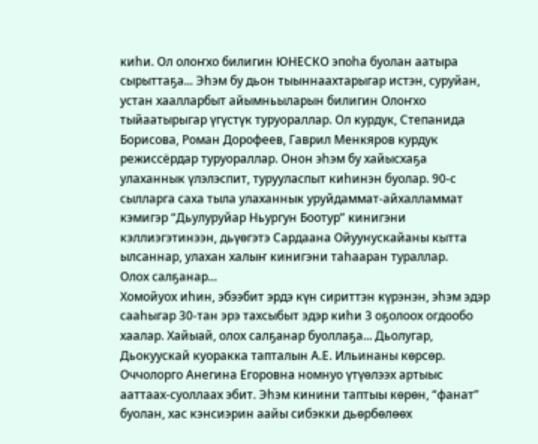киһи. Ол олоҥхо билигин ЮНЕСКО эпоһа буолан аатыра сырыттаҕа... Эһэм бу дьон тыыннаахтарыгар истэн, суруйан, устан хаалларбыт айымньыларын билигин Олоҥхо тыйаатырыгар үгүстүк туруораллар. Ол курдук, Степанида Борисова, Роман Дорофеев, Гаврил Менкяров курдук режиссёрдар туруораллар. Онон эһэм бу хайысхаҕа улаханнык үлэлэспит, турууласпыт киһинэн буолар. 90-с сылларга саха тыла улаханнык уруйдаммат-айхалламмат кэмигэр “Дьулуруйар Ньургун Боотур” кинигэни кэллиэгэтинээн, дьүөгэтэ Сардаана Ойуунускайаны кытта ылсаннар, улахан халыҥ кинигэни таһааран тураллар.
Олох салҕанар...
Хомойуох иһин, эбээбит эрдэ күн сириттэн күрэнэн, эһэм эдэр сааһыгар 30-тан эрэ тахсыбыт эдэр киһи 3 оҕолоох огдообо хаалар. Хайыай, олох салҕанар буоллаҕа... Дьолугар, Дьокуускай куоракка тапталын А.Е. Ильинаны көрсөр. Оччолорго Анегина Егоровна номнуо үтүөлээх артыыс ааттаах-суоллаах эбит. Эһэм кинини таптыы көрөн, “фанат” буолан, хас кэнсиэрин аайы сибэкки дьөрбөлөөх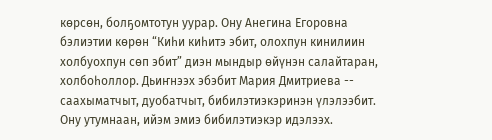көрсөн, болҕомтотун уурар. Ону Анегина Егоровна бэлиэтии көрөн “Киһи киһитэ эбит, олохпун кинилиин холбуохпун сөп эбит” диэн мындыр өйүнэн салайтаран, холбоһоллор. Дьиҥнээх эбэбит Мария Дмитриева -- саахыматчыт, дуобатчыт, бибилэтиэкэринэн үлэлээбит. Ону утумнаан, ийэм эмиэ бибилэтиэкэр идэлээх.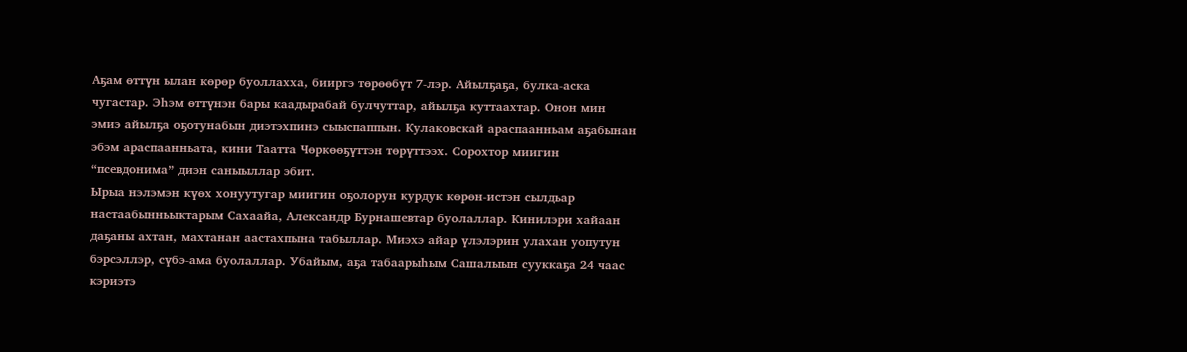Аҕам өттүн ылан көрөр буоллахха, бииргэ төрөөбүт 7-лэр. Айылҕаҕа, булка-аска чугастар. Эһэм өттүнэн бары каадырабай булчуттар, айылҕа куттаахтар. Онон мин эмиэ айылҕа оҕотунабын диэтэхпинэ сыыспаппын. Кулаковскай араспаанньам аҕабынан эбэм араспаанньата, кини Таатта Чөркөөҕүттэн төрүттээх. Сорохтор миигин “псевдонима” диэн саныыллар эбит.
Ырыа нэлэмэн күөх хонуутугар миигин оҕолорун курдук көрөн-истэн сылдьар настаабынньыктарым Сахаайа, Александр Бурнашевтар буолаллар. Кинилэри хайаан даҕаны ахтан, махтанан аастахпына табыллар. Миэхэ айар үлэлэрин улахан уопутун бэрсэллэр, сүбэ-ама буолаллар. Убайым, аҕа табаарыһым Сашалыын сууккаҕа 24 чаас кэриэтэ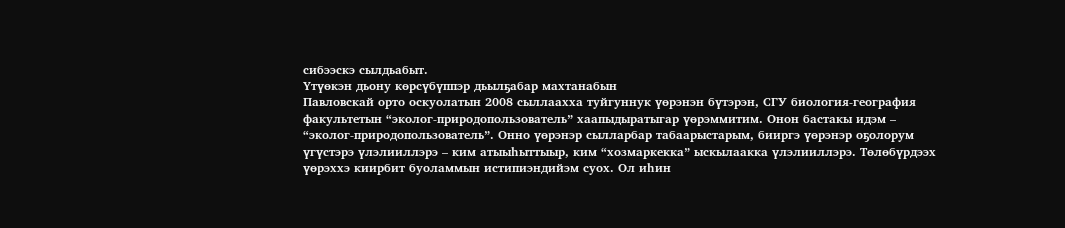сибээскэ сылдьабыт.
Үтүөкэн дьону көрсүбүппэр дьылҕабар махтанабын
Павловскай орто оскуолатын 2008 сыллаахха туйгуннук үөрэнэн бүтэрэн, СГУ биология-география факультетын “эколог-природопользователь” хаапыдыратыгар үөрэммитим. Онон бастакы идэм – “эколог-природопользователь”. Онно үөрэнэр сылларбар табаарыстарым, бииргэ үөрэнэр оҕолорум үгүстэрэ үлэлииллэрэ – ким атыыһыттыыр, ким “хозмаркекка” ыскылаакка үлэлииллэрэ. Төлөбүрдээх үөрэххэ киирбит буоламмын истипиэндийэм суох. Ол иһин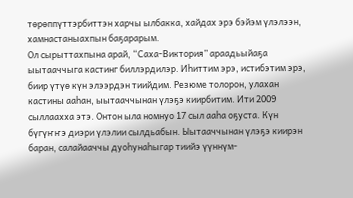төрөппүттэрбиттэн харчы ылбакка, хайдах эрэ бэйэм үлэлээн, хамнастаныахпын баҕарарым.
Ол сырыттахпына арай, “Саха-Виктория” араадьыйаҕа ыытааччыга кастинг биллэрдилэр. Иһиттим эрэ, истибэтим эрэ, биир үтүө күн элээрдэн тиийдим. Резюме толорон, улахан кастины ааһан, ыытааччынан үлэҕэ киирбитим. Ити 2009 сыллаахха этэ. Онтон ыла номнуо 17 сыл ааһа оҕуста. Күн бүгүҥҥэ диэри үлэлии сылдьабын. Ыытааччынан үлэҕэ киирэн баран, салайааччы дуоһунаһыгар тиийэ үүннүм-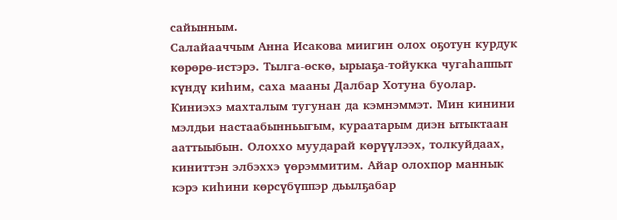сайынным.
Салайааччым Анна Исакова миигин олох оҕотун курдук көрөрө-истэрэ. Тылга-өскө, ырыаҕа-тойукка чугаһаппыт күндү киһим, саха мааны Далбар Хотуна буолар. Киниэхэ махталым тугунан да кэмнэммэт. Мин кинини мэлдьи настаабынньыгым, кураатарым диэн ытыктаан ааттыыбын. Олоххо муударай көрүүлээх, толкуйдаах, киниттэн элбэххэ үөрэммитим. Айар олохпор маннык кэрэ киһини көрсүбүппэр дьылҕабар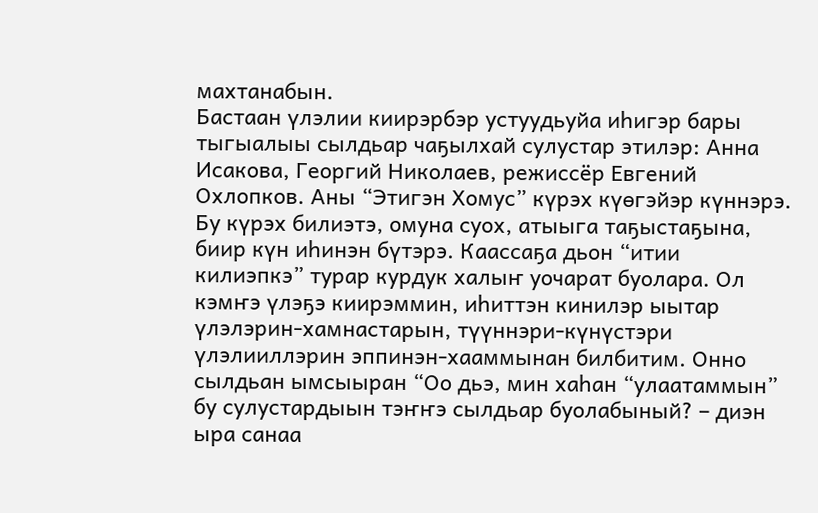махтанабын.
Бастаан үлэлии киирэрбэр устуудьуйа иһигэр бары тыгыалыы сылдьар чаҕылхай сулустар этилэр: Анна Исакова, Георгий Николаев, режиссёр Евгений Охлопков. Аны “Этигэн Хомус” күрэх күөгэйэр күннэрэ. Бу күрэх билиэтэ, омуна суох, атыыга таҕыстаҕына, биир күн иһинэн бүтэрэ. Каассаҕа дьон “итии килиэпкэ” турар курдук халыҥ уочарат буолара. Ол кэмҥэ үлэҕэ киирэммин, иһиттэн кинилэр ыытар үлэлэрин-хамнастарын, түүннэри-күнүстэри үлэлииллэрин эппинэн-хааммынан билбитим. Онно сылдьан ымсыыран “Оо дьэ, мин хаһан “улаатаммын” бу сулустардыын тэҥҥэ сылдьар буолабыный? – диэн ыра санаа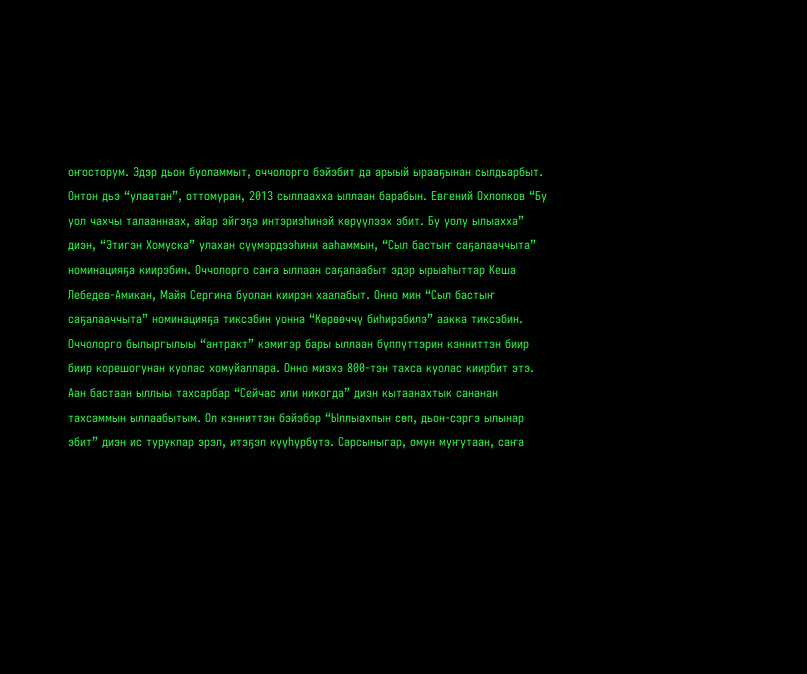оҥосторум. Эдэр дьон буоламмыт, оччолорго бэйэбит да арыый ырааҕынан сылдьарбыт.
Онтон дьэ “улаатан”, оттомуран, 2013 сыллаахха ыллаан барабын. Евгений Охлопков “Бу уол чахчы талааннаах, айар эйгэҕэ интэриэһинэй көрүүлээх эбит. Бу уолу ылыахха” диэн, “Этигэн Хомуска” улахан сүүмэрдээһини ааһаммын, “Сыл бастыҥ саҕалааччыта” номинацияҕа киирэбин. Оччолорго саҥа ыллаан саҕалаабыт эдэр ырыаһыттар Кеша Лебедев-Амикан, Майя Сергина буолан киирэн хаалабыт. Онно мин “Сыл бастыҥ саҕалааччыта” номинацияҕа тиксэбин уонна “Көрөөччү биһирэбилэ” аакка тиксэбин. Оччолорго былыргылыы “антракт” кэмигэр бары ыллаан бүппүттэрин кэнниттэн биир биир корешогунан куолас хомуйаллара. Онно миэхэ 800-тэн тахса куолас киирбит этэ.
Аан бастаан ыллыы тахсарбар “Сейчас или никогда” диэн кытаанахтык сананан тахсаммын ыллаабытым. Ол кэнниттэн бэйэбэр “Ыллыахпын сөп, дьон-сэргэ ылынар эбит” диэн ис турукпар эрэл, итэҕэл күүһүрбүтэ. Сарсыныгар, омун муҥутаан, саҥа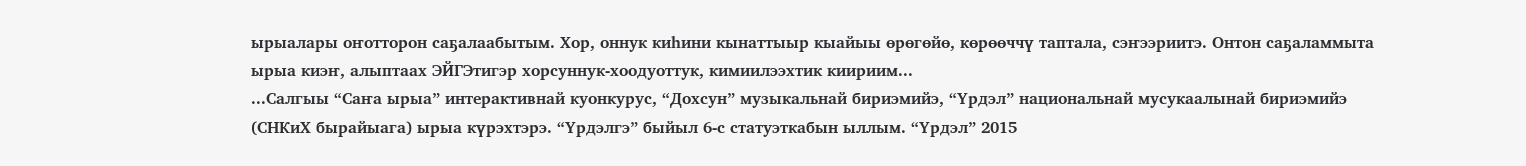ырыалары оҥотторон саҕалаабытым. Хор, оннук киһини кынаттыыр кыайыы өрөгөйө, көрөөччү таптала, сэҥээриитэ. Онтон саҕаламмыта ырыа киэҥ, алыптаах ЭЙГЭтигэр хорсуннук-хоодуоттук, кимиилээхтик киириим...
...Салгыы “Саҥа ырыа” интерактивнай куонкурус, “Дохсун” музыкальнай бириэмийэ, “Үрдэл” национальнай мусукаалынай бириэмийэ (СНКиХ бырайыага) ырыа күрэхтэрэ. “Үрдэлгэ” быйыл 6-с статуэткабын ыллым. “Үрдэл” 2015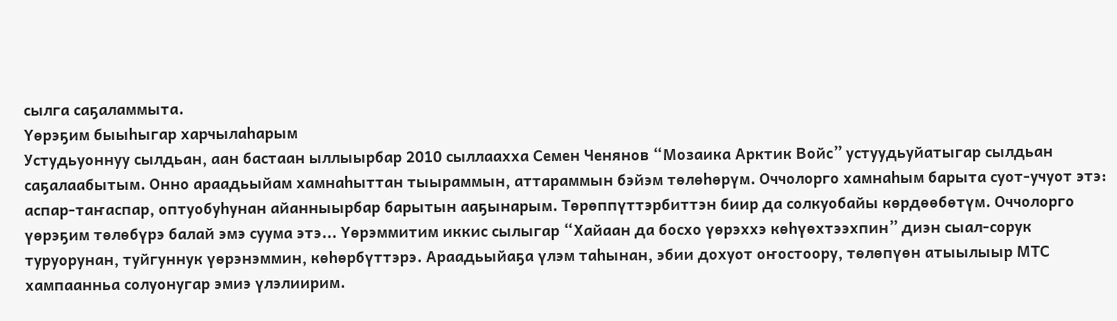сылга саҕаламмыта.
Үөрэҕим быыһыгар харчылаһарым
Устудьуоннуу сылдьан, аан бастаан ыллыырбар 2010 сыллаахха Семен Ченянов “Мозаика Арктик Войс” устуудьуйатыгар сылдьан саҕалаабытым. Онно араадьыйам хамнаһыттан тыыраммын, аттараммын бэйэм төлөһөрүм. Оччолорго хамнаһым барыта суот-учуот этэ: аспар-таҥаспар, оптуобуһунан айанныырбар барытын ааҕынарым. Төрөппүттэрбиттэн биир да солкуобайы көрдөөбөтүм. Оччолорго үөрэҕим төлөбүрэ балай эмэ суума этэ... Үөрэммитим иккис сылыгар “Хайаан да босхо үөрэххэ көһүөхтээхпин” диэн сыал-сорук туруорунан, туйгуннук үөрэнэммин, көһөрбүттэрэ. Араадьыйаҕа үлэм таһынан, эбии дохуот оҥостоору, төлөпүөн атыылыыр МТС хампаанньа солуонугар эмиэ үлэлиирим.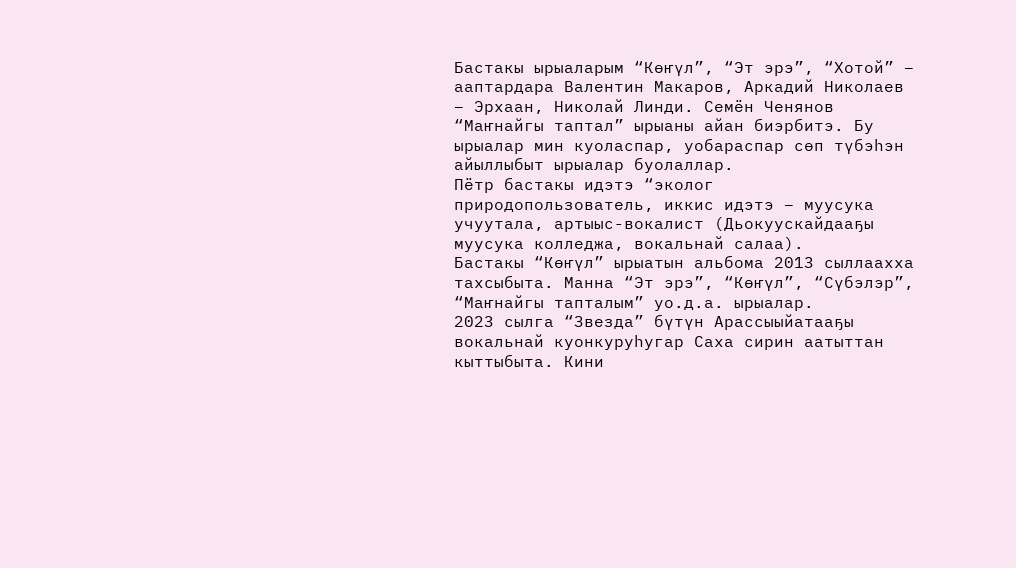Бастакы ырыаларым “Көҥүл”, “Эт эрэ”, “Хотой” – ааптардара Валентин Макаров, Аркадий Николаев – Эрхаан, Николай Линди. Семён Ченянов “Маҥнайгы таптал” ырыаны айан биэрбитэ. Бу ырыалар мин куоласпар, уобараспар сөп түбэһэн айыллыбыт ырыалар буолаллар.
Пётр бастакы идэтэ “эколог природопользователь, иккис идэтэ – муусука учуутала, артыыс-вокалист (Дьокуускайдааҕы муусука колледжа, вокальнай салаа).
Бастакы “Көҥүл” ырыатын альбома 2013 сыллаахха тахсыбыта. Манна “Эт эрэ”, “Көҥүл”, “Сүбэлэр”, “Маҥнайгы тапталым” уо.д.а. ырыалар.
2023 сылга “Звезда” бүтүн Арассыыйатааҕы вокальнай куонкуруһугар Саха сирин аатыттан кыттыбыта. Кини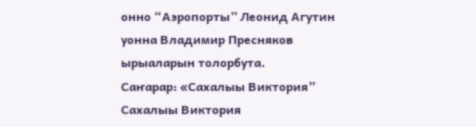онно “Аэропорты” Леонид Агутин уонна Владимир Пресняков ырыаларын толорбута.
Саҥарар: «Сахалыы Виктория”
Сахалыы Виктория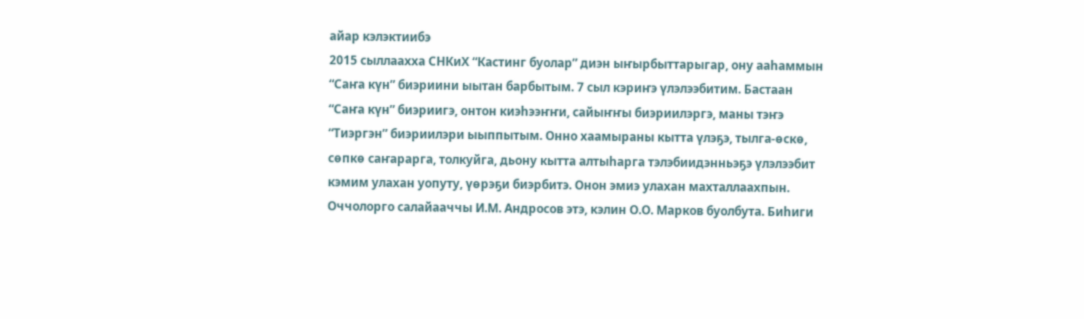айар кэлэктиибэ
2015 сыллаахха СНКиХ “Кастинг буолар” диэн ыҥырбыттарыгар, ону ааһаммын “Саҥа күн” биэриини ыытан барбытым. 7 сыл кэриҥэ үлэлээбитим. Бастаан “Саҥа күн” биэриигэ, онтон киэһээҥҥи, сайыҥҥы биэриилэргэ, маны тэҥэ “Тиэргэн” биэриилэри ыыппытым. Онно хаамыраны кытта үлэҕэ, тылга-өскө, сөпкө саҥарарга, толкуйга, дьону кытта алтыһарга тэлэбиидэнньэҕэ үлэлээбит кэмим улахан уопуту, үөрэҕи биэрбитэ. Онон эмиэ улахан махталлаахпын. Оччолорго салайааччы И.М. Андросов этэ, кэлин О.О. Марков буолбута. Биһиги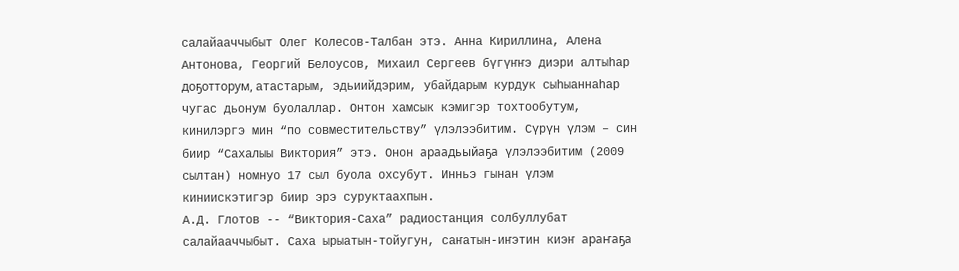салайааччыбыт Олег Колесов-Талбан этэ. Анна Кириллина, Алена Антонова, Георгий Белоусов, Михаил Сергеев бүгүҥҥэ диэри алтыһар доҕотторум, атастарым, эдьиийдэрим, убайдарым курдук сыһыаннаһар чугас дьонум буолаллар. Онтон хамсык кэмигэр тохтообутум, кинилэргэ мин “по совместительству” үлэлээбитим. Сүрүн үлэм – син биир “Сахалыы Виктория” этэ. Онон араадьыйаҕа үлэлээбитим (2009 сылтан) номнуо 17 сыл буола охсубут. Инньэ гынан үлэм киниискэтигэр биир эрэ суруктаахпын.
А.Д. Глотов -- “Виктория-Саха” радиостанция солбуллубат салайааччыбыт. Саха ырыатын-тойугун, саҥатын-иҥэтин киэҥ араҥаҕа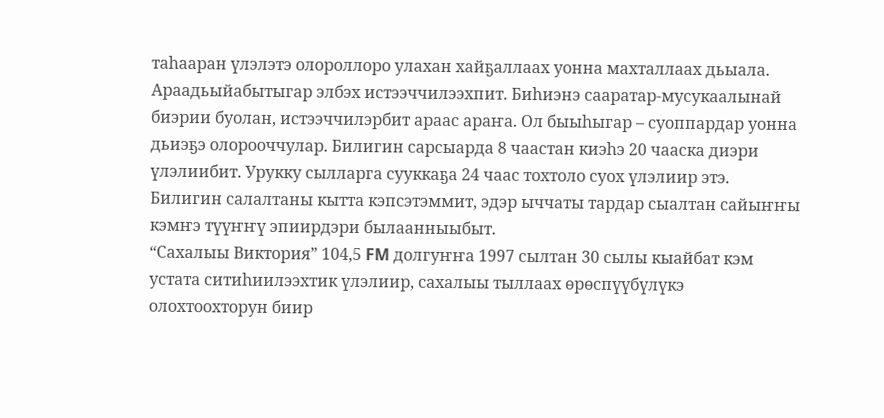таһааран үлэлэтэ олороллоро улахан хайҕаллаах уонна махталлаах дьыала.
Араадьыйабытыгар элбэх истээччилээхпит. Биһиэнэ сааратар-мусукаалынай биэрии буолан, истээччилэрбит араас араҥа. Ол быыһыгар – суоппардар уонна дьиэҕэ олорооччулар. Билигин сарсыарда 8 чаастан киэһэ 20 чааска диэри үлэлиибит. Урукку сылларга сууккаҕа 24 чаас тохтоло суох үлэлиир этэ. Билигин салалтаны кытта кэпсэтэммит, эдэр ыччаты тардар сыалтан сайыҥҥы кэмҥэ түүҥҥү эпиирдэри былаанныыбыт.
“Сахалыы Виктория” 104,5 FM долгуҥҥа 1997 сылтан 30 сылы кыайбат кэм устата ситиһиилээхтик үлэлиир, сахалыы тыллаах өрөспүүбүлүкэ олохтоохторун биир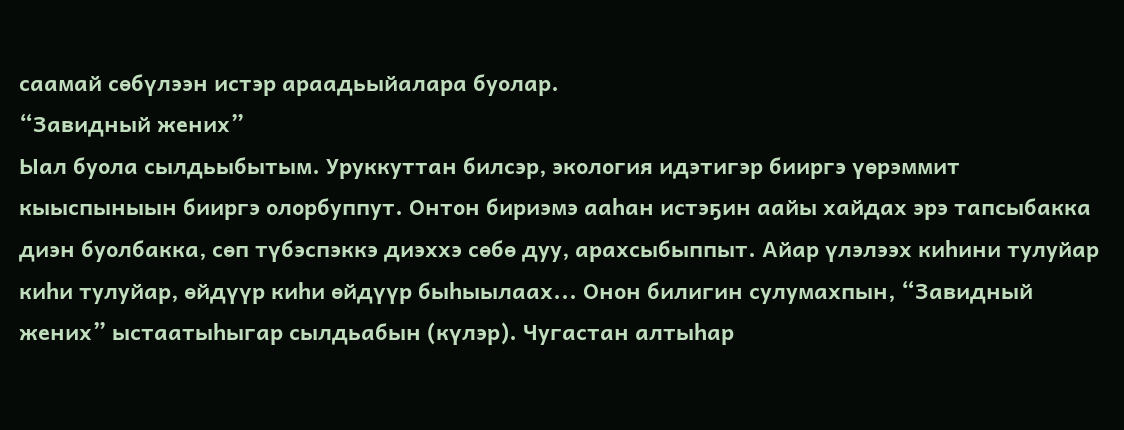саамай сөбүлээн истэр араадьыйалара буолар.
“Завидный жених”
Ыал буола сылдьыбытым. Уруккуттан билсэр, экология идэтигэр бииргэ үөрэммит кыыспыныын бииргэ олорбуппут. Онтон бириэмэ ааһан истэҕин аайы хайдах эрэ тапсыбакка диэн буолбакка, сөп түбэспэккэ диэххэ сөбө дуу, арахсыбыппыт. Айар үлэлээх киһини тулуйар киһи тулуйар, өйдүүр киһи өйдүүр быһыылаах... Онон билигин сулумахпын, “Завидный жених” ыстаатыһыгар сылдьабын (күлэр). Чугастан алтыһар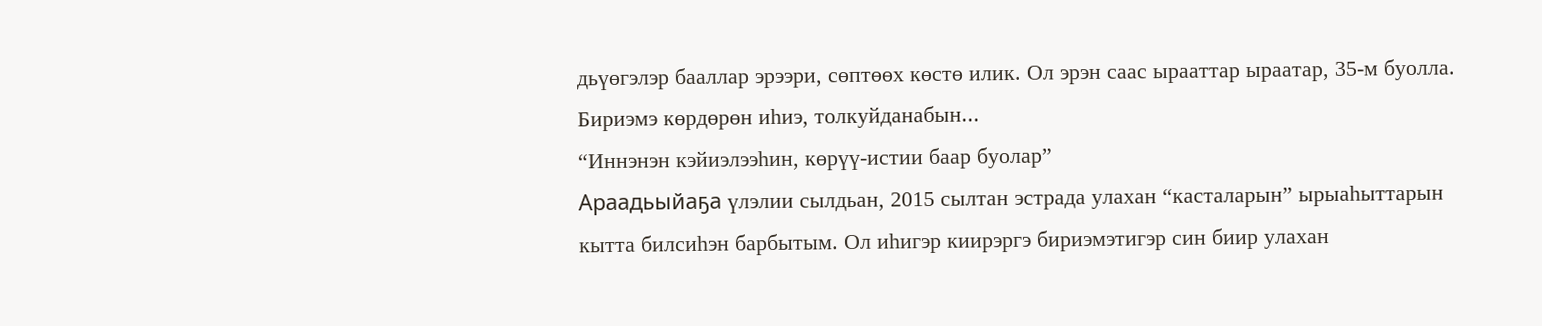дьүөгэлэр бааллар эрээри, сөптөөх көстө илик. Ол эрэн саас ырааттар ыраатар, 35-м буолла. Бириэмэ көрдөрөн иһиэ, толкуйданабын...
“Иннэнэн кэйиэлээһин, көрүү-истии баар буолар”
Араадьыйаҕа үлэлии сылдьан, 2015 сылтан эстрада улахан “касталарын” ырыаһыттарын кытта билсиһэн барбытым. Ол иһигэр киирэргэ бириэмэтигэр син биир улахан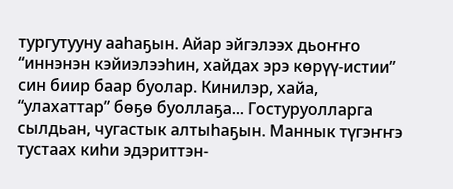тургутууну ааһаҕын. Айар эйгэлээх дьоҥҥо “иннэнэн кэйиэлээһин, хайдах эрэ көрүү-истии” син биир баар буолар. Кинилэр, хайа, “улахаттар” бөҕө буоллаҕа... Гостуруолларга сылдьан, чугастык алтыһаҕын. Маннык түгэҥҥэ тустаах киһи эдэриттэн-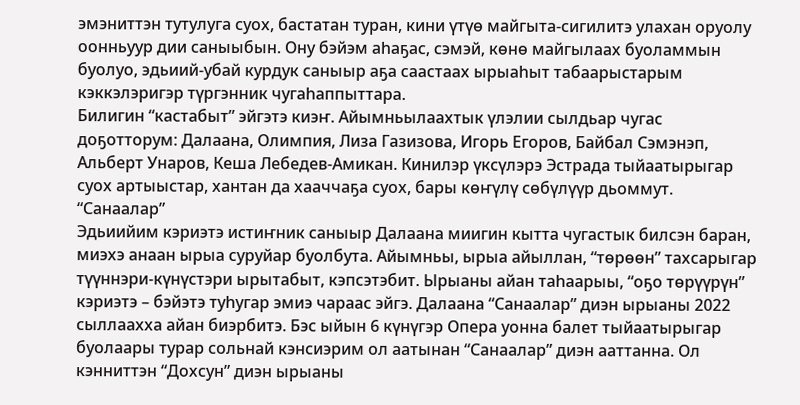эмэниттэн тутулуга суох, бастатан туран, кини үтүө майгыта-сигилитэ улахан оруолу оонньуур дии саныыбын. Ону бэйэм аһаҕас, сэмэй, көнө майгылаах буоламмын буолуо, эдьиий-убай курдук саныыр аҕа саастаах ырыаһыт табаарыстарым кэккэлэригэр түргэнник чугаһаппыттара.
Билигин “кастабыт” эйгэтэ киэҥ. Айымньылаахтык үлэлии сылдьар чугас доҕотторум: Далаана, Олимпия, Лиза Газизова, Игорь Егоров, Байбал Сэмэнэп, Альберт Унаров, Кеша Лебедев-Амикан. Кинилэр үксүлэрэ Эстрада тыйаатырыгар суох артыыстар, хантан да хааччаҕа суох, бары көҥүлү сөбүлүүр дьоммут.
“Санаалар”
Эдьиийим кэриэтэ истиҥник саныыр Далаана миигин кытта чугастык билсэн баран, миэхэ анаан ырыа суруйар буолбута. Айымньы, ырыа айыллан, “төрөөн” тахсарыгар түүннэри-күнүстэри ырытабыт, кэпсэтэбит. Ырыаны айан таһаарыы, “оҕо төрүүрүн” кэриэтэ – бэйэтэ туһугар эмиэ чараас эйгэ. Далаана “Санаалар” диэн ырыаны 2022 сыллаахха айан биэрбитэ. Бэс ыйын 6 күнүгэр Опера уонна балет тыйаатырыгар буолаары турар сольнай кэнсиэрим ол аатынан “Санаалар” диэн ааттанна. Ол кэнниттэн “Дохсун” диэн ырыаны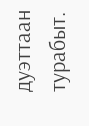дуэттаан турабыт.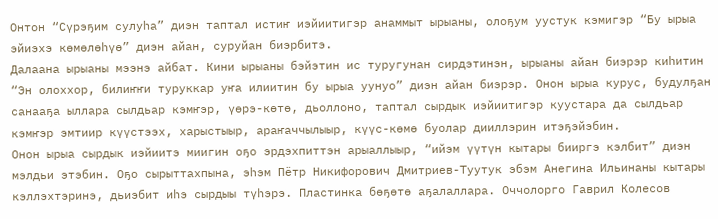Онтон “Сүрэҕим сулуһа” диэн таптал истиҥ иэйиитигэр анаммыт ырыаны, олоҕум уустук кэмигэр “Бу ырыа эйиэхэ көмөлөһүө” диэн айан, суруйан биэрбитэ.
Далаана ырыаны мээнэ айбат. Кини ырыаны бэйэтин ис туругунан сирдэтинэн, ырыаны айан биэрэр киһитин “Эн олоххор, билиҥҥи туруккар уҥа илиитин бу ырыа уунуо” диэн айан биэрэр. Онон ырыа курус, будулҕан санааҕа ыллара сылдьар кэмҥэр, үөрэ-көтө, дьоллоно, таптал сырдык иэйиитигэр куустара да сылдьар кэмҥэр эмтиир күүстээх, харыстыыр, араҥаччылыыр, күүс-көмө буолар дииллэрин итэҕэйэбин.
Онон ырыа сырдык иэйиитэ миигин оҕо эрдэхпиттэн арыаллыыр, “ийэм үүтүн кытары бииргэ кэлбит” диэн мэлдьи этэбин. Оҕо сырыттахпына, эһэм Пётр Никифорович Дмитриев-Туутук эбэм Анегина Ильинаны кытары кэллэхтэринэ, дьиэбит иһэ сырдыы түһэрэ. Пластинка бөҕөтө аҕалаллара. Оччолорго Гаврил Колесов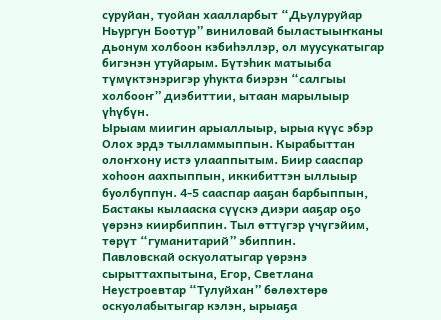суруйан, туойан хаалларбыт “Дьулуруйар Ньургун Боотур” виниловай быластыыҥканы дьонум холбоон кэбиһэллэр, ол муусукатыгар бигэнэн утуйарым. Бүтэһик матыыба түмүктэнэригэр уһукта биэрэн “салгыы холбооҥ” диэбиттии, ытаан марылыыр үһүбүн.
Ырыам миигин арыаллыыр, ырыа күүс эбэр
Олох эрдэ тылламмыппын. Кырабыттан олоҥхону истэ улааппытым. Биир сааспар хоһоон аахпыппын, иккибиттэн ыллыыр буолбуппун. 4-5 сааспар ааҕан барбыппын, Бастакы кылааска сүүскэ диэри ааҕар оҕо үөрэнэ киирбиппин. Тыл өттүгэр үчүгэйим, төрүт “гуманитарий” эбиппин.
Павловскай оскуолатыгар үөрэнэ сырыттахпытына, Егор, Светлана Неустроевтар “Тулуйхан” бөлөхтөрө оскуолабытыгар кэлэн, ырыаҕа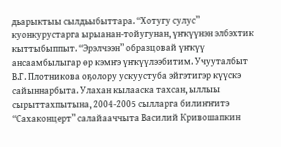дьарыктыы сылдьыбыттара. “Хотугу сулус” куонкурустарга ырыанан-тойугунан, үҥкүүнэн элбэхтик кыттыбыппыт. “Эрэлчээн” образцовай үҥкүү ансаамбылыгар өр кэмҥэ үҥкүүлээбитим. Учууталбыт В.Г. Плотникова оҕолору ускуустуба эйгэтигэр күүскэ сайыннарбыта. Улахан кылааска тахсан, ыллыы сырыттахпытына, 2004-2005 сылларга билиҥҥитэ “Сахаконцерт” салайааччыта Василий Кривошапкин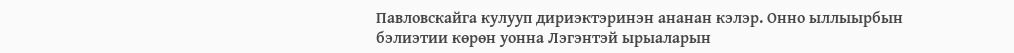Павловскайга кулууп дириэктэринэн ананан кэлэр. Онно ыллыырбын бэлиэтии көрөн уонна Лэгэнтэй ырыаларын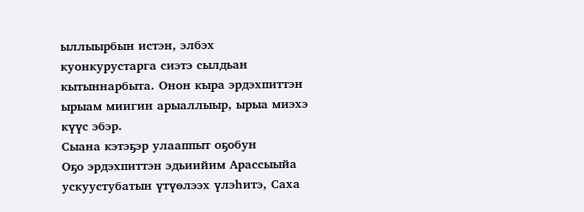ыллыырбын истэн, элбэх куонкурустарга сиэтэ сылдьан кытыннарбыта. Онон кыра эрдэхпиттэн ырыам миигин арыаллыыр, ырыа миэхэ күүс эбэр.
Сыана кэтэҕэр улааппыт оҕобун
Оҕо эрдэхпиттэн эдьиийим Арассыыйа ускуустубатын үтүөлээх үлэһитэ, Саха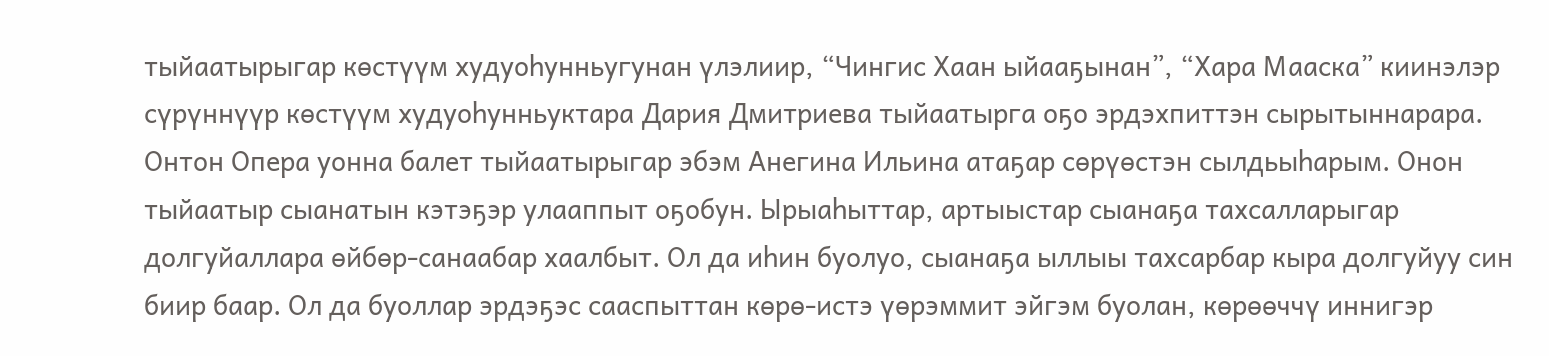тыйаатырыгар көстүүм худуоһунньугунан үлэлиир, “Чингис Хаан ыйааҕынан”, “Хара Мааска” киинэлэр сүрүннүүр көстүүм худуоһунньуктара Дария Дмитриева тыйаатырга оҕо эрдэхпиттэн сырытыннарара. Онтон Опера уонна балет тыйаатырыгар эбэм Анегина Ильина атаҕар сөрүөстэн сылдьыһарым. Онон тыйаатыр сыанатын кэтэҕэр улааппыт оҕобун. Ырыаһыттар, артыыстар сыанаҕа тахсалларыгар долгуйаллара өйбөр-санаабар хаалбыт. Ол да иһин буолуо, сыанаҕа ыллыы тахсарбар кыра долгуйуу син биир баар. Ол да буоллар эрдэҕэс сааспыттан көрө-истэ үөрэммит эйгэм буолан, көрөөччү иннигэр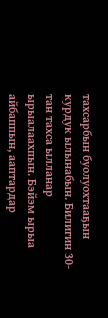тахсарбын буолуохтааҕын курдук ылынабын. Билигин 30-тан тахса ылланар ырыалаахпын. Бэйэм ырыа айбаппын, ааптардар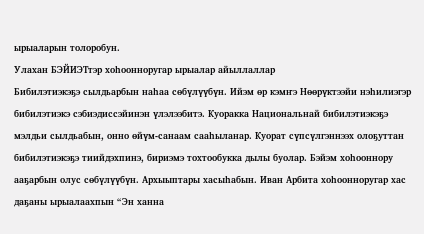ырыаларын толоробун.
Улахан БЭЙИЭТтэр хоһоонноругар ырыалар айыллаллар
Бибилэтиэкэҕэ сылдьарбын наһаа сөбүлүүбүн. Ийэм өр кэмҥэ Нөөрүктээйи нэһилиэгэр бибилэтиэкэ сэбиэдиссэйинэн үлэлээбитэ. Куоракка Национальнай бибилэтиэкэҕэ мэлдьи сылдьабын, онно өйүм-санаам сааһыланар. Куорат сүпсүлгэннээх олоҕуттан бибилэтиэкэҕэ тиийдэхпинэ, бириэмэ тохтообукка дылы буолар. Бэйэм хоһооннору ааҕарбын олус сөбүлүүбүн. Архыыптары хасыһабын. Иван Арбита хоһоонноругар хас даҕаны ырыалаахпын “Эн ханна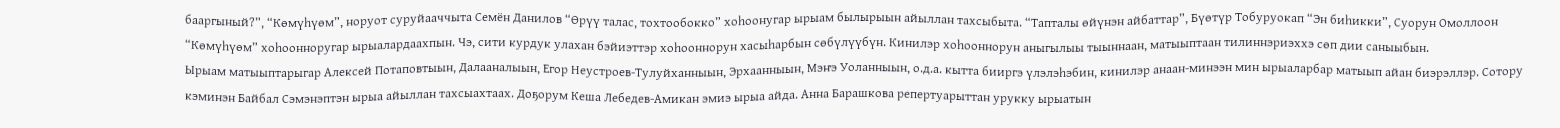бааргыный?”, “Көмүһүөм”, норуот суруйааччыта Семён Данилов “Өрүү талас, тохтообокко” хоһоонугар ырыам былырыын айыллан тахсыбыта. “Тапталы өйүнэн айбаттар”, Бүөтүр Тобуруокап “Эн биһикки”, Суорун Омоллоон “Көмүһүөм” хоһоонноругар ырыалардаахпын. Чэ, сити курдук улахан бэйиэттэр хоһооннорун хасыһарбын сөбүлүүбүн. Кинилэр хоһооннорун аныгылыы тыыннаан, матыыптаан тилиннэриэххэ сөп дии саныыбын.
Ырыам матыыптарыгар Алексей Потаповтыын, Далааналыын, Егор Неустроев-Тулуйханныын, Эрхаанныын, Мэҥэ Уоланныын, о.д.а. кытта бииргэ үлэлэһэбин, кинилэр анаан-минээн мин ырыаларбар матыып айан биэрэллэр. Сотору кэминэн Байбал Сэмэнэптэн ырыа айыллан тахсыахтаах. Доҕорум Кеша Лебедев-Амикан эмиэ ырыа айда. Анна Барашкова репертуарыттан урукку ырыатын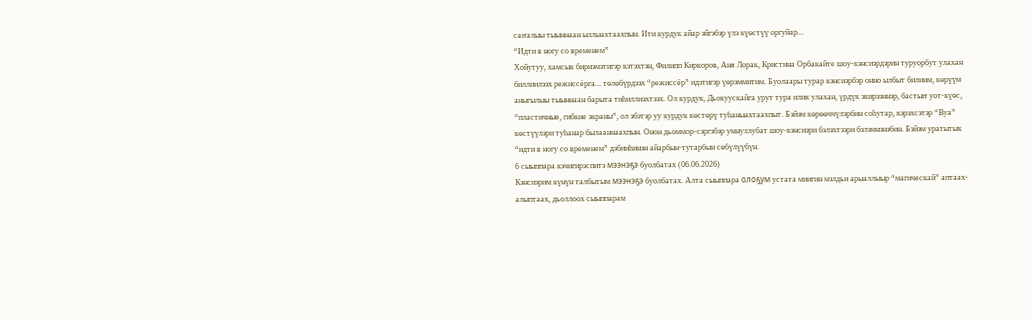саҥалыы тыыннаан ыллыахтаахпын. Ити курдук айар эйгэбэр үлэ күөстүү оргуйар...
“Идти в ногу со временем”
Хойутуу, хамсык бириэмэтигэр кэтэхтэн, Филипп Киркоров, Аня Лорак, Кристина Орбакайте шоу-кэнсиэрдэрин туруорбут улахан биллиилээх режиссёрга... төлөбүрдээх “режиссёр” идэтигэр үөрэммитим. Буолаары турар кэнсиэрбэр онно ылбыт билиим, көрүүм аныгылыы тыыннаан барыта тиһиллиэхтээх. Ол курдук, Дьокуускайга урут тура илик улахан, үрдүк экирээннэр, бастыҥ уот-күөс, “пластичные, гибкие экраны”, ол эбэтэр уу курдук көстөрү туһаныахтаахпыт. Бэйэм көрөөччүлэрбин соһутар, кэрэхсэтэр “Вуа” көстүүлэри туһанар былааннаахпын. Онон дьоммор-сэргэбэр умнуллубат шоу-кэнсиэри бэлэхтээри бэлэмнэнэбин. Бэйэм уратытык “идти в ногу со временем” дэбииһинэн айарбын-тутарбын сөбүлүүбүн.
6 сыыппара кэчигирэспитэ мээнэҕэ буолбатах (06.06.2026)
Кэнсиэрим күнүн талбытым мээнэҕэ буолбатах. Алта сыыппара олоҕум устата миигин мэлдьи арыаллыыр “магическай” аптаах-алыптаах, дьоллоох сыыппарам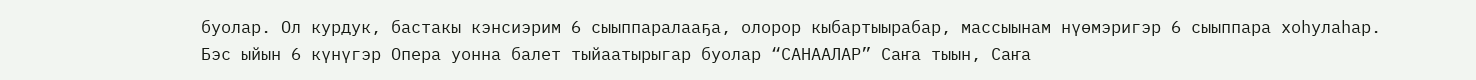буолар. Ол курдук, бастакы кэнсиэрим 6 сыыппаралааҕа, олорор кыбартыырабар, массыынам нүөмэригэр 6 сыыппара хоһулаһар.
Бэс ыйын 6 күнүгэр Опера уонна балет тыйаатырыгар буолар “САНААЛАР” Саҥа тыын, Саҥа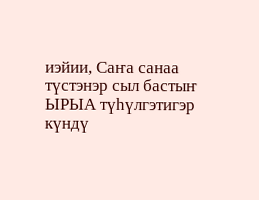иэйии, Саҥа санаа түстэнэр сыл бастыҥ ЫРЫА түһүлгэтигэр күндү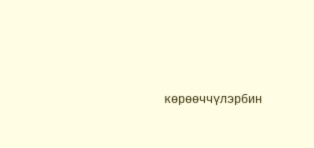көрөөччүлэрбин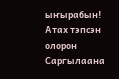ыҥырабын!
Атах тэпсэн олорон Саргылаана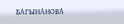БАГЫНАНОВА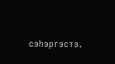сэһэргэстэ.